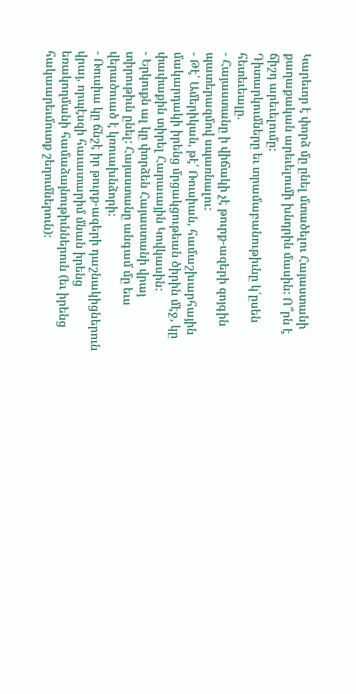Կարեւոր է փորձ մը ընել մտածելու Հայաստանի քաղաքական արեւելումի խնդրին մասին: Ո՞րն է ճիշդ արեւելումը:
Դիտարկումները եւ տրամաբանութիւնը կ՛ըսեն հետեւեալը.
- Հայաստանը ի վիճակի չէ թուրք-ազերի զոյգին պատերազմով սպառնալու:
- Թէ՛ Ամերիկան, թէ՛ Ռուսիան, համաշխարհային մակարդակի իրենց մրցակցութեան ծիրին մէջ, կը փափաքին տիրել Հարաւային Կովկասին:
- Երկուքն ալ կը փորձեն Հայաստանի վրայ տիրութիւն ընել: Հայաստանը անգամ մը եւս վերածուած է կռուախնձորի:
- Ռուսիա կը ճնշէ իր թուրք-ազերի դաշնակիցներուն վրայ, որպէսզի հաւատարիմ մնան իրենց եռակողմանի համաձայնութիւններուն (եւ իրենց հակաարեւմուտք շեղումներուն):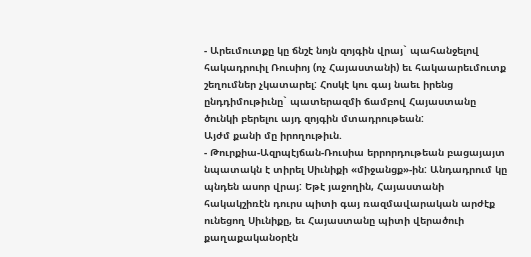- Արեւմուտքը կը ճնշէ նոյն զոյգին վրայ` պահանջելով հակադրուիլ Ռուսիոյ (ոչ Հայաստանի) եւ հակաարեւմուտք շեղումներ չկատարել: Հոսկէ կու գայ նաեւ իրենց ընդդիմութիւնը` պատերազմի ճամբով Հայաստանը ծունկի բերելու այդ զոյգին մտադրութեան:
Այժմ քանի մը իրողութիւն.
- Թուրքիա-Ազրպէյճան-Ռուսիա երրորդութեան բացայայտ նպատակն է տիրել Սիւնիքի «միջանցք»-ին: Անդադրում կը պնդեն ասոր վրայ: Եթէ յաջողին, Հայաստանի հակակշիռէն դուրս պիտի գայ ռազմավարական արժէք ունեցող Սիւնիքը, եւ Հայաստանը պիտի վերածուի քաղաքականօրէն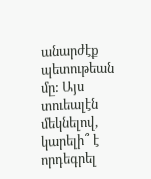անարժէք պետութեան մը: Այս տուեալէն մեկնելով, կարելի՞ է որդեգրել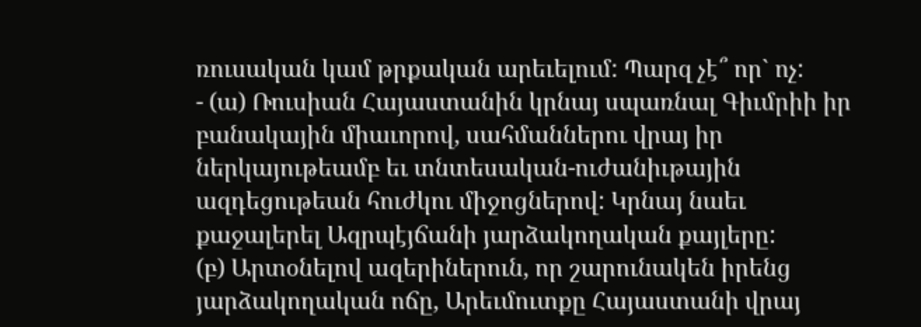ռուսական կամ թրքական արեւելում: Պարզ չէ՞ որ` ոչ:
- (ա) Ռուսիան Հայաստանին կրնայ սպառնալ Գիւմրիի իր բանակային միաւորով, սահմաններու վրայ իր ներկայութեամբ եւ տնտեսական-ուժանիւթային ազդեցութեան հուժկու միջոցներով: Կրնայ նաեւ քաջալերել Ազրպէյճանի յարձակողական քայլերը:
(բ) Արտօնելով ազերիներուն, որ շարունակեն իրենց յարձակողական ոճը, Արեւմուտքը Հայաստանի վրայ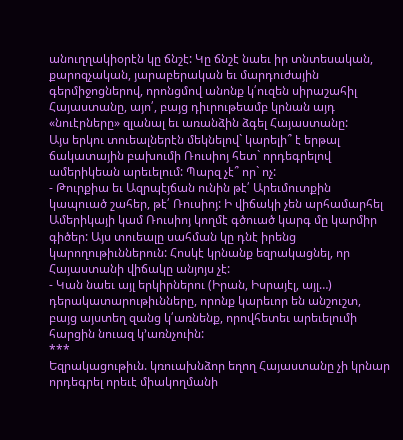անուղղակիօրէն կը ճնշէ: Կը ճնշէ նաեւ իր տնտեսական, քարոզչական, յարաբերական եւ մարդուժային գերմիջոցներով, որոնցմով անոնք կ՛ուզեն սիրաշահիլ Հայաստանը, այո՛, բայց դիւրութեամբ կրնան այդ «նուէրները» զլանալ եւ առանձին ձգել Հայաստանը:
Այս երկու տուեալներէն մեկնելով` կարելի՞ է երթալ ճակատային բախումի Ռուսիոյ հետ` որդեգրելով ամերիկեան արեւելում: Պարզ չէ՞ որ` ոչ:
- Թուրքիա եւ Ազրպէյճան ունին թէ՛ Արեւմուտքին կապուած շահեր, թէ՛ Ռուսիոյ: Ի վիճակի չեն արհամարհել Ամերիկայի կամ Ռուսիոյ կողմէ գծուած կարգ մը կարմիր գիծեր: Այս տուեալը սահման կը դնէ իրենց կարողութիւններուն: Հոսկէ կրնանք եզրակացնել, որ Հայաստանի վիճակը անյոյս չէ:
- Կան նաեւ այլ երկիրներու (Իրան, Իսրայէլ, այլ…) դերակատարութիւնները, որոնք կարեւոր են անշուշտ, բայց այստեղ զանց կ՛առնենք, որովհետեւ արեւելումի հարցին նուազ կ’առնչուին:
***
Եզրակացութիւն. կռուախնձոր եղող Հայաստանը չի կրնար որդեգրել որեւէ միակողմանի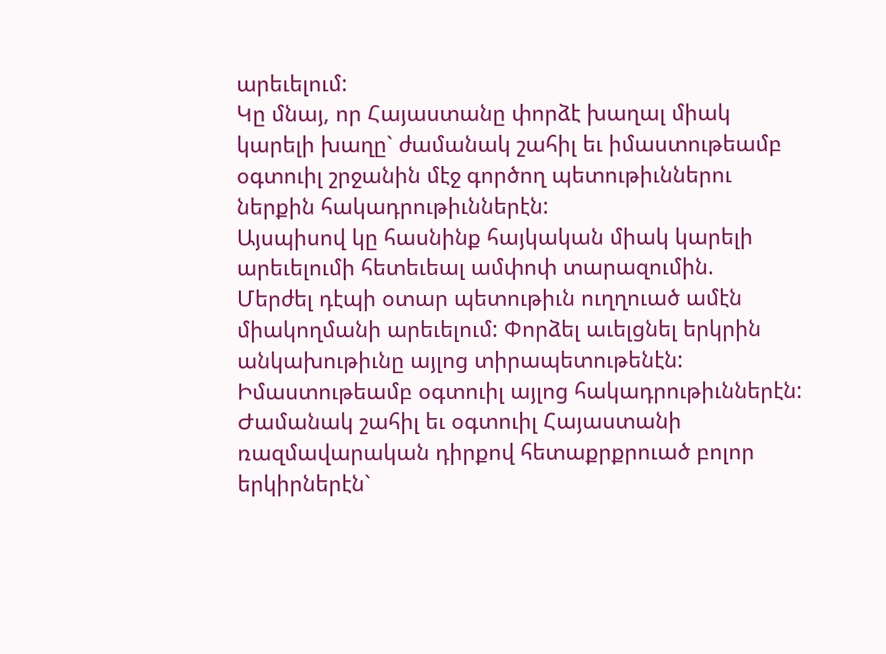արեւելում:
Կը մնայ, որ Հայաստանը փորձէ խաղալ միակ կարելի խաղը` ժամանակ շահիլ եւ իմաստութեամբ օգտուիլ շրջանին մէջ գործող պետութիւններու ներքին հակադրութիւններէն:
Այսպիսով կը հասնինք հայկական միակ կարելի արեւելումի հետեւեալ ամփոփ տարազումին.
Մերժել դէպի օտար պետութիւն ուղղուած ամէն միակողմանի արեւելում: Փորձել աւելցնել երկրին անկախութիւնը այլոց տիրապետութենէն: Իմաստութեամբ օգտուիլ այլոց հակադրութիւններէն: Ժամանակ շահիլ եւ օգտուիլ Հայաստանի ռազմավարական դիրքով հետաքրքրուած բոլոր երկիրներէն`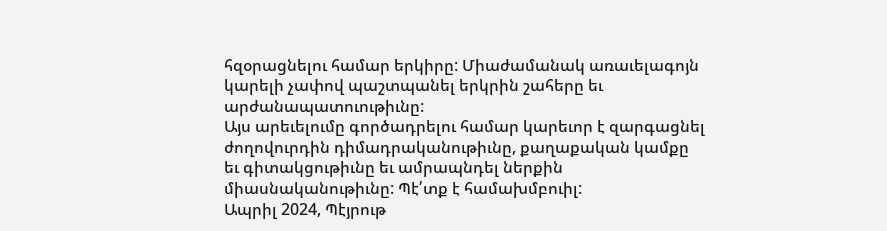հզօրացնելու համար երկիրը: Միաժամանակ առաւելագոյն կարելի չափով պաշտպանել երկրին շահերը եւ արժանապատուութիւնը:
Այս արեւելումը գործադրելու համար կարեւոր է զարգացնել ժողովուրդին դիմադրականութիւնը, քաղաքական կամքը եւ գիտակցութիւնը եւ ամրապնդել ներքին միասնականութիւնը: Պէ՛տք է համախմբուիլ:
Ապրիլ 2024, Պէյրութ